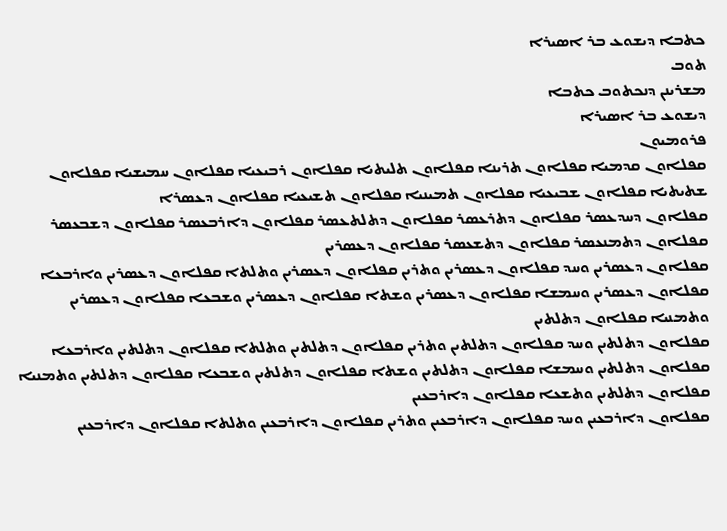ܟܬܒܐ ܕܝܫܘܥ ܒܪ ܐܣܝܪܐ
ܬܘܒ
ܡܫܪܝܢܢ ܕܢܟܬܘܒ ܟܬܒܐ
ܕܝܫܘܥ ܒܪ ܐܣܝܪܐ
ܦܪܘܡܝܘܢ
ܩܦܠܐܘܢ ܩܕܡܝܐ ܩܦܠܐܘܢ ܬܪܝܢܐ ܩܦܠܐܘܢ ܬܠܝܬܝܐ ܩܦܠܐܘܢ ܪܒܝܥܝܐ ܩܦܠܐܘܢ ܚܡܝܫܝܐ ܩܦܠܐܘܢ ܫܬܝܬܝܐ ܩܦܠܐܘܢ ܫܒܝܥܝܐ ܩܦܠܐܘܢ ܬܡܝܢܝܐ ܩܦܠܐܘܢ ܬܫܝܥܝܐ ܩܦܠܐܘܢ ܕܥܣܪܐ
ܩܦܠܐܘܢ ܕܚܕܥܣܪ ܩܦܠܐܘܢ ܕܬܪܥܣܪ ܩܦܠܐܘܢ ܕܬܠܬܥܣܪ ܩܦܠܐܘܢ ܕܐܪܒܥܣܪ ܩܦܠܐܘܢ ܕܫܒܥܣܪ ܩܦܠܐܘܢ ܕܬܡܢܥܣܪ ܩܦܠܐܘܢ ܕܬܫܥܣܪ ܩܦܠܐܘܢ ܕܥܣܪܝܢ
ܩܦܠܐܘܢ ܕܥܣܪܝܢ ܘܚܕ ܩܦܠܐܘܢ ܕܥܣܪܝܢ ܘܬܪܝܢ ܩܦܠܐܘܢ ܕܥܣܪܝܢ ܘܬܠܬܐ ܩܦܠܐܘܢ ܕܥܣܪܝܢ ܘܐܪܒܥܐ ܩܦܠܐܘܢ ܕܥܣܪܝܢ ܘܚܡܫܐ ܩܦܠܐܘܢ ܕܥܣܪܝܢ ܘܫܬܐ ܩܦܠܐܘܢ ܕܥܣܪܝܢ ܘܫܒܥܐ ܩܦܠܐܘܢ ܕܥܣܪܝܢ ܘܬܡܢܝܐ ܩܦܠܐܘܢ ܕܬܠܬܝܢ
ܩܦܠܐܘܢ ܕܬܠܬܝܢ ܘܚܕ ܩܦܠܐܘܢ ܕܬܠܬܝܢ ܘܬܪܝܢ ܩܦܠܐܘܢ ܕܬܠܬܝܢ ܘܬܠܬܐ ܩܦܠܐܘܢ ܕܬܠܬܝܢ ܘܐܪܒܥܐ ܩܦܠܐܘܢ ܕܬܠܬܝܢ ܘܚܡܫܐ ܩܦܠܐܘܢ ܕܬܠܬܝܢ ܘܫܬܐ ܩܦܠܐܘܢ ܕܬܠܬܝܢ ܘܫܒܥܐ ܩܦܠܐܘܢ ܕܬܠܬܝܢ ܘܬܡܢܝܐ ܩܦܠܐܘܢ ܕܬܠܬܝܢ ܘܬܫܥܐ ܩܦܠܐܘܢ ܕܐܪܒܥܝܢ
ܩܦܠܐܘܢ ܕܐܪܒܥܝܢ ܘܚܕ ܩܦܠܐܘܢ ܕܐܪܒܥܝܢ ܘܬܪܝܢ ܩܦܠܐܘܢ ܕܐܪܒܥܝܢ ܘܬܠܬܐ ܩܦܠܐܘܢ ܕܐܪܒܥܝܢ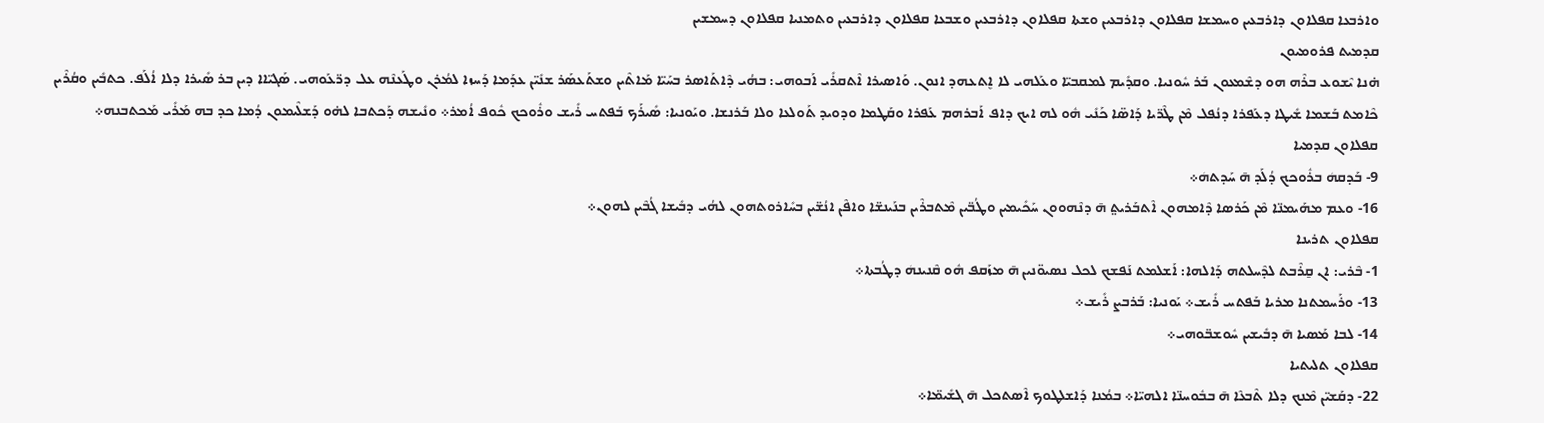ܘܐܪܒܥܐ ܩܦܠܐܘܢ ܕܐܪܒܥܝܢ ܘܚܡܫܐ ܩܦܠܐܘܢ ܕܐܪܒܥܝܢ ܘܫܬܐ ܩܦܠܐܘܢ ܕܐܪܒܥܝܢ ܘܫܒܥܐ ܩܦܠܐܘܢ ܕܐܪܒܥܝܢ ܘܬܡܢܝܐ ܩܦܠܐܘܢ ܕܚܡܫܝܢ
ܩܕܡܝܬ ܦܪܘܡܝܘܢ
ܗ̇ܢܐ ܝܶܫܘܥ ܒܪܶܗ ܗܘ ܕܫܶܡܥܘܢ ܒܰܪ ܚܽܘܢܝܐ. ܘܩܕܺܝܡ ܠܡܩܒܝ̈ܐ ܘܥܰܠܗܝ ܠܐ ܐܷܬܥܗܕ ܐܢܘܢ. ܘܰܐܣܝܪܐ ܐܶܬܩܪܺܝ ܐܰܒܘܗܝ: ܒܗܳܝ ܕܶܐܬܰܐܣܪ ܒܚܰܝ̈ܐ ܡܰܐܬܶܝܢ ܘܫܬܰܥܣܰܪ ܫܢܺܝ̈ܢ ܥܕܰܡܐ ܕܰܚܙܐ ܠܡܳܪܢ ܘܛܰܥܢܶܗ ܥܠ ܕܪ̈ܥܰܘܗܝ. ܣܰܓܝ̈ܐܐ ܕܝܢ ܒܪ ܣܺܝܪܐ ܕܠܐ ܐܳܠܰܦ. ܟܬܒܺܝܢ ܘܩܳܪܶܝܢ ܟܶܐܡܬ ܒܰܫܡܐ ܫܺܝܛܐ ܕܥܰܦܪܐ ܕܢܳܦܠ ܡܶܢ ܛܶܪ̈ܝܐ ܕܰܐܣ̈ܐ ܟܰܢܺܝ ܗܽܘ ܠܗ ܐܝܟ ܕܐܦ ܐܰܒܪܗܡ ܥܰܦܪܐ ܘܩܰܛܡܐ ܘܕܘܝܕ ܬܰܘܠܥܐ ܘܠܐ ܒܰܪܢܫܐ. ܘܝܰܘܢܝܐ: ܣܺܝܪܰܟ ܒܰܦܬܚ ܪܺܝܫ ܘܪܽܘܟܟ ܟܽܘܦ ܐܳܡܪ܀ ܘܢܺܝܫܗ ܕܰܟܬܒܐ ܠܗ̇ܘ ܕܰܫܠܶܝܡܘܢ ܕܳܡܐ ܟܕ ܒܗ ܡܰܪܺܝ ܡܰܟܬܒܢܗ܀
ܩܦܠܐܘܢ ܩܕܡܝܐ
9- ܒܰܕܩܗܿ ܒܪܽܘܟܟ ܕܳܠܰܕ ܗ̄ ܚܰܕܬܗܿ܀
16- ܘܥܡ ܡܗܰܝܡܢ̈ܐ ܡܶܢ ܟܰܪܣܐ ܕܶܐܡܗܘܢ ܐܶܬܒܰܪܝܬ݀ ܗ̄ ܕܢܶܗܘܘܢ ܚܰܟܺܝܡܝܢ ܘܛܳܒ̈ܝܢ ܡܶܬܒܪܶܝܢ ܒܢܰܝܢܫ̈ܐ ܘܐܦܶܢ ܐܢܳܫ̈ܝܢ ܒܚܺܐܪܘܬܗܘܢ ܠܗܳܝ ܕܒܺܝܫܐ ܓܳܒܶܝܢ ܠܗܘܢ܀
ܩܦܠܐܘܢ ܬܪܝܢܐ
1- ܒܶܪܝ: ܐܢ ܩ̱ܪܶܒܬ ܠܕܶܚܠܬܗ ܕܰܐܠܗܐ: ܐܰܫܠܡܬ ܢܰܦܫܟ ܠܟܠ ܢܣܝܘ̈ܢܝܢ ܗ̄ ܡܙܰܩܦ ܗܽܘ ܩܶܢܝܢܗܿ ܕܛܳܒܬܐ܀
13- ܘܪܰܚܡܬܢܐ ܡܪܝܐ ܒܰܦܬܚ ܪܺܝܫ܀ ܝܰܘܢܝܐ: ܒܰܪܒܨ ܪܺܝܫ܀
14- ܠܒܐ ܡܰܣܝܐ ܗ̄ ܕܒܺܝܫܝܢ ܚܽܘܫܒ̈ܘܗܝ܀
ܩܦܠܐܘܢ ܬܠܝܬܝܐ
22- ܕܩܰܫܝ̈ܢ ܡܶܢܟ ܕܠܐ ܬܶܒܥܶܐ ܗ̄ ܒܒܽܘܚܢ̈ܐ ܐܠܗܝ̈ܐ܀ ܒܡܳܢܐ ܕܰܐܫܠܛܘܟ ܐܶܣܬܟܠ ܗ̄ ܓܫܺܝܡ̈ܐ܀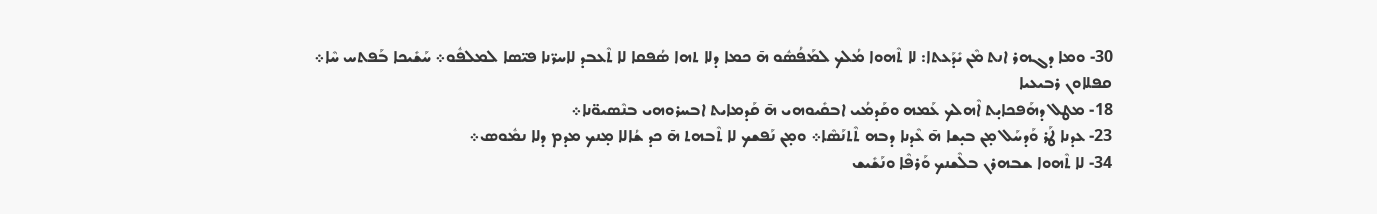30- ܘܡܐ ܕܓܗܪ ܐܢܬ ܡܶܢ ܝܺܕܰܥܬܐ: ܠܐ ܬܶܗܘܐ ܡܳܠܟ ܠܡܰܦܳܣܽܘ ܗ̄ ܟܡܐ ܕܠܐ ܬܗܐ ܣܳܦܩܐ ܠܐ ܬܶܥܒܕ ܠܐܚܪ̈ܢܐ ܦܝ̈ܣܐ ܠܡܠܦܽܘ܀ ܚܰܫܺܝܟܐ ܒܰܦܬܚ ܚܶܐ܀
ܩܦܠܐܘܢ ܪܒܝܥܝܐ
18- ܡܛܠ ܕܗܰܦܟܐܝ̣ܬ ܐܶܗܠܟ ܥܰܡܗ ܘܩܰܕܡܳܝ ܐܒܩܺܝܘܗܝ ܗ̄ ܩܰܕܡܐܝܬ ܐܒܚܪܘܗܝ ܒܢܶܣܝܘ̈ܢܐ܀
23- ܥܕܢܐ ܛܰܪ ܘܰܕܚܰܠ ܡ̣ܢ ܒܝ̣ܫܐ ܗ̄ ܥܶܕܢܐ ܕܒܗ ܬܶܬܢܰܣܶܐ܀ ܘܡ̣ܢ ܢܰܦܫܟ ܠܐ ܬܶܒܗܬ ܗ̄ ܟܕ ܫܳܐܠܐ ܡ̣ܢܟ ܡܕܡ ܕܠܐ ܢܡܽܘܣ܀
34- ܠܐ ܬܶܗܘܐ ܫܒܗܪܢ ܒܠܶܫܢܟ ܘܰܪܦܶܐ ܘܢܰܫܺܝܫ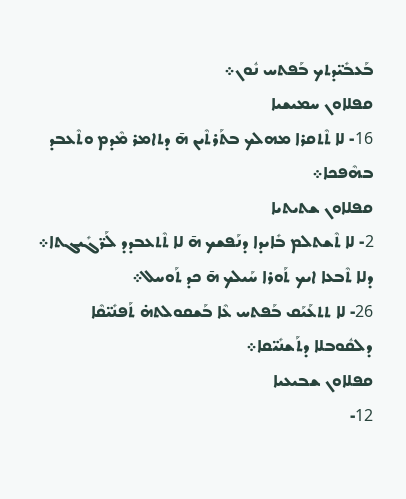ܒܰܥܒܺܝ̈ܕܬܟ ܒܰܦܬܚ ܢܽܘܢ܀
ܩܦܠܐܘܢ ܚܡܝܫܝܐ
16- ܠܐ ܬܶܬܩܪܐ ܡܗܠܟ ܒܬܰܪܬܶܝܢ ܗ̄ ܕܬܐܡܪ ܡܶܕܡ ܘܬܶܥܒܕ ܒܗܶܦܟܐ܀
ܩܦܠܐܘܢ ܫܬܝܬܝܐ
2- ܠܐ ܬܶܫܬܠܡ ܒܺܐܝܕܐ ܕܢܰܦܫܟ ܗ̄ ܠܐ ܬܶܬܥܒܕܕ ܠܰܪ̈ܓܺܝܓܬܐ܀ ܕܠܐ ܬܶܒܥܐ ܐܝܟ ܬܰܘܪܐ ܚܰܝܠܟ ܗ̄ ܟܕ ܬܰܘܚܠ܀
26- ܠܐ ܬܬܥܰܝܰܩ ܒܰܦܬܚ ܥܶܐ ܒܰܫܩܘܠܬܗ̇ ܬܰܦܢܺܝ̈ܩܶܐ ܕܠܩܽܘܒܠܐ ܕܬܰܫܢܺܝ̈ܩܐ܀
ܩܦܠܐܘܢ ܫܒܝܥܝܐ
12-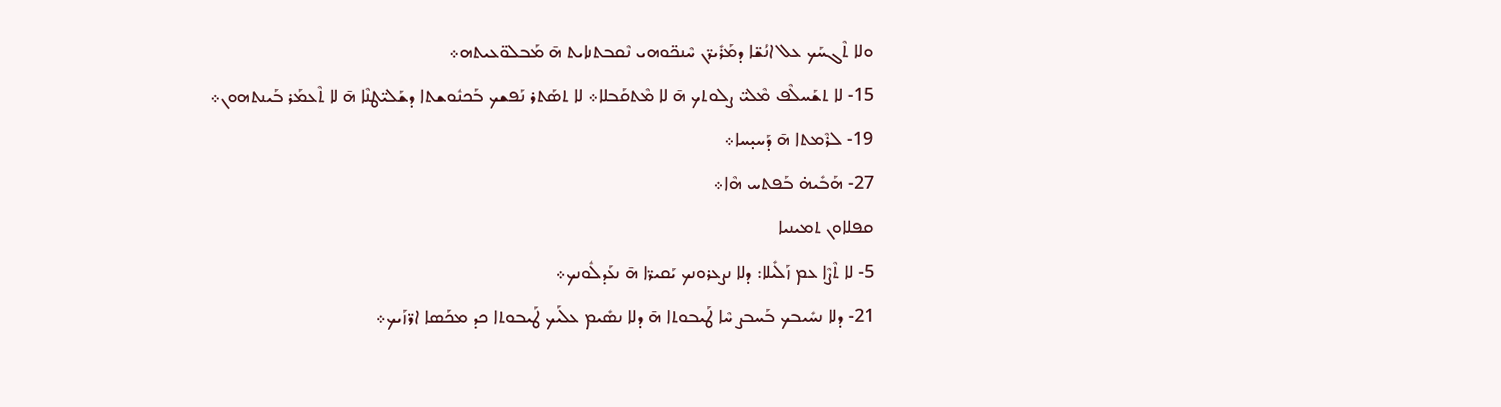ܘܠܐ ܬܶܓܚܰܟ ܥܠ ܐܢܳܫ̈ܐ ܕܡܰܪܺܝܪ̈ܢ ܚܶܢܟ̈ܘܗܝ ܢܶܩܒܬܢܐܝܬ ܗ̄ ܡܰܒܠܘ̈ܥܝܬܗ܀
15- ܠܐ ܬܫܰܚܠܶܦ ܡܶܠܝ̈ ܨܠܘܬܟ ܗ̄ ܠܐ ܡܶܬܩܰܒܠܐ܀ ܠܐ ܬܣܰܬܪ ܢܰܦܫܟ ܒܰܟܢܽܘܫܬܐ ܕܫܰܠܝ̈ܛܢܶܐ ܗ̄ ܠܐ ܬܶܥܡܰܪ ܒܰܝܢܬܗܘܢ܀
19- ܠܪܶܡܬܐ ܗ̄ ܕܰܚܝ̣ܚܐ܀
27- ܗܰܒܺܝܗ̇ ܒܰܦܬܚ ܗܶܐ܀
ܩܦܠܐܘܢ ܬܡܝܢܝܐ
5- ܠܐ ܬܶܨܶܐ ܥܡ ܙܰܠܺܝܠܐ: ܕܠܐ ܢܨܥܪܘܢܟ ܝܰܩܝܪ̈ܐ ܗ̄ ܢܥܰܕܠܽܘܢܟ܀
21- ܕܠܐ ܢܚܺܝܒܟ ܒܰܚܒܨ ܚܶܐ ܛܰܝܒܘܬܐ ܗ̄ ܕܠܐ ܢܣܺܝܡ ܥܠܰܝܟ ܛܰܝܒܘܬܐ ܟܕ ܡܟܰܣܐ ܐܪ̈ܙܰܝܟ܀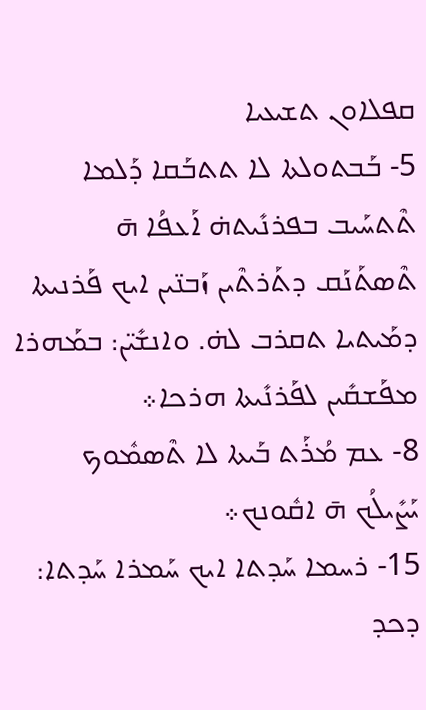ܩܦܠܐܘܢ ܬܫܝܥܝܐ
5- ܒܰܒܬܘܠܬܐ ܠܐ ܬܬܒܰܩܐ ܕܰܠܡܐ ܬܶܬܚܰܝܒ ܒܦܪܢܺܝܬܗ̇ ܐܰܥܦܳܐ ܗ̄ ܬܶܣܬܰܢܰܩ ܕܬܰܪܬܶܝܢ ܙܰܒܢ̈ܝܢ ܐܝܟ ܦܰܪܢܝܬܐ ܕܡܰܝܬܝܐ ܬܩܪܒ ܠܗ̇. ܘܐܢܫܺܝ̈ܢ: ܒܡܰܗܪܐ ܡܦܰܫܩܺܝܢ ܠܦܰܪܢܺܝܬܐ ܗܪܟܐ܀
8- ܥܡ ܡܳܪܰܬ ܒܰܝܬܐ ܠܐ ܬܶܣܡܽܘܟ ܝܰܨܺܝܠܳܟ ܗ̄ ܐܩܽܘܢܟ܀
15- ܪܚܡܐ ܚܰܕܬܐ ܐܝܟ ܚܰܡܪܐ ܚܰܕܬܐ: ܕܟܕ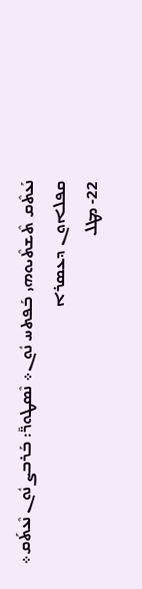ܢܰܥܬܶܩ ܬܶܫܬܶܝܘܗܝ ܒܰܦܬܚ ܢܽܘܢ܀ ܢܶܣܛܘܪ̈̄: ܒܰܪܒܨ ܢܽܘܢ ܢܶܥܬܰܩ܀
ܩܦܠܐܘܢ ܕܥܣܪܐ
22- ܡܛܠ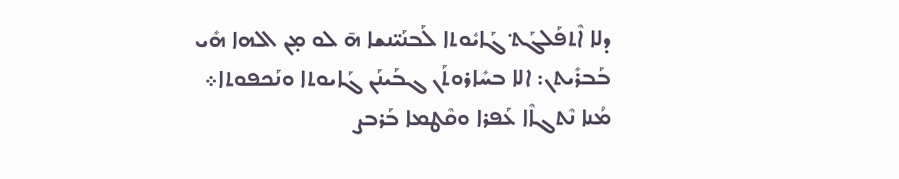ܕܠܐ ܐܶܬܦܰܠܓܰܬ݀ ܓܰܐܝܽܘܬܐ ܠܰܒܢܰܝ̈ܢܫܐ ܗ̄ ܠܘ ܡ̣ܢ ܐܠܗܐ ܗܺܝ ܒܰܒܪܺܝܬܢ: ܐܠܐ ܒܚܺܐܪܘܬܰܢ ܓܒܰܝܢܰܢ ܓܰܐܝܘܬܐ ܘܢܰܟܦܘܬܐ܀
ܡܳܢܐ ܢܶܬܓܐܶܐ ܥܰܦܪܐ ܘܩܶܛܡܐ ܒܰܪܒܨ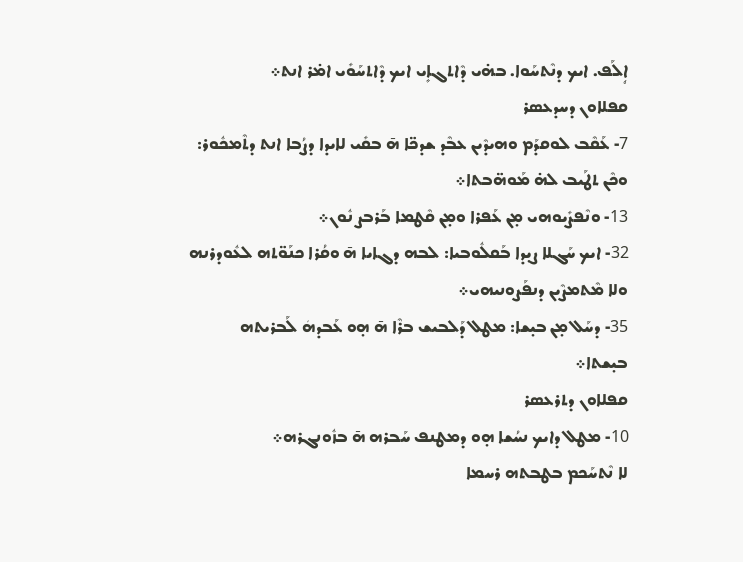ܐܴܠܰܦ. ܐܝܟ ܕܢܶܬܚܰܘܐ. ܒܗ̇ܝ ܕܶܐܬܓܐܻܝ ܐܝܟ ܕܶܐܬܚܰܘܺܝ ܐܡ̇ܪ ܐܢܬ܀
ܩܦܠܐܘܢ ܕܚܕܥܣܪ
7- ܥܰܩܶܒ ܠܘܩܕܰܡ ܘܗܝܕܶܝܢ ܥܒܶܕ ܫܕܟ̈ܐ ܗ̄ ܒܩܺܝ ܠܐܝܕܐ ܕܨܳܒܐ ܐܢܬ ܕܬܶܡܟܽܘܪ: ܘܟܶܢ ܬܛܰܝܒ ܠܗ̇ ܡܰܘܗ̈ܒܬܐ܀
13- ܘܢܶܦܨܺܝܘܗܝ ܡ̣ܢ ܥܰܦܪܐ ܘܡ̣ܢ ܩܶܛܡܐ ܒܰܪܒܨ ܢܽܘܢ܀
32- ܐܝܟ ܚܰܓܠܐ ܨܝ̣ܕܐ ܒܰܩܠܽܘܒܝܐ: ܠܒܗ ܕܓܐܝܐ ܗ̄ ܘܩܳܪܐ ܟܢܰܘ̈ܬܗ ܠܥܽܘܕܪܢܗ ܘܠܐ ܡܶܬܡܨܶܝܢ ܕܢܦܰܨܘܢܝܗܝ܀
35- ܕܚܰܠ ܡ̣ܢ ܒܝ̣ܫܐ: ܡܛܠ ܕܰܠܒܝܫ ܒܪܶܐ ܗ̄ ܗ̣ܘ ܥܰܒܕܗܿ ܠܰܒܪܝܬܗ ܒܝ̣ܫܬܐ܀
ܩܦܠܐܘܢ ܕܬܪܥܣܪ
10- ܡܛܠ ܕܐܝܟ ܢܚܳܫܐ ܗ̣ܘ ܕܡܛܢܦ ܚܰܒܪܗ ܗ̄ ܒܙܽܘܢܓܪܗ܀
ܠܐ ܢܶܬܚܰܟܡ ܒܛܒܬܗ ܪܚܡܐ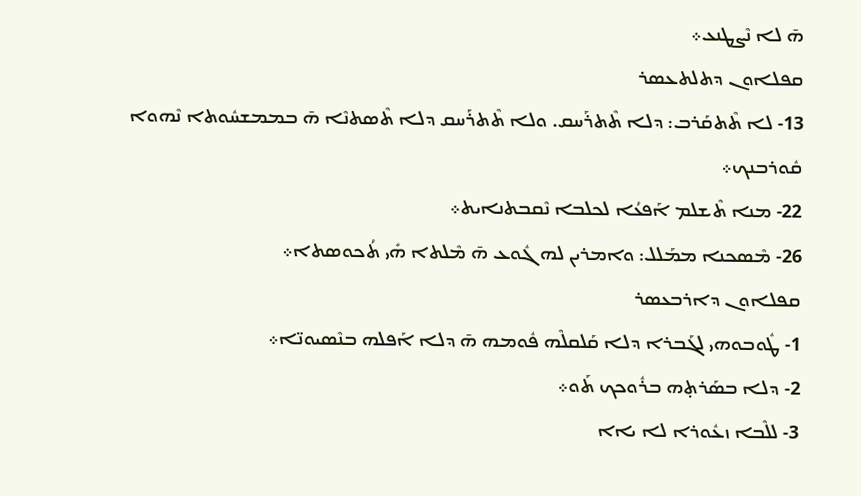ܗ̄ ܠܐ ܢܶܨܛܢܥ܀
ܩܦܠܐܘܢ ܕܬܠܬܥܣܪ
13- ܠܐ ܬܶܬܩܰܪܒ: ܕܠܐ ܬܶܬܪܰܚܩ. ܘܠܐ ܬܶܬܪܰܚܩ ܕܠܐ ܬܶܣܬܢܶܐ ܗ̄ ܒܡܡܫܚܽܘܬܐ ܢܶܗܘܐ ܩܽܘܪܒܢܟ܀
22- ܡܢܐ ܬܶܫܠܡ ܐܰܦܥܳܐ ܠܟܠܒܐ ܢܶܩܒܬܢܐܝܬ܀
26- ܡܶܣܟܢܐ ܡܡܰܠܠ: ܘܐܡܪܝܢ ܠܗ ܓܽܘܥ ܗ̄ ܡܶܠܬܐ ܗܺܝ ܬܳܟܘܣܬܐ܀
ܩܦܠܐܘܢ ܕܐܪܒܥܣܪ
1- ܛܽܘܒܘܗܝ ܠܓܰܒܪܐ ܕܠܐ ܩܰܠܩܠܶܗ ܦܽܘܡܗ ܗ̄ ܕܠܐ ܐܰܦܠܗ ܒܢܶܣܝܘܢ̈ܐ܀
2- ܕܠܐ ܒܣܰܪܬ̣ܗ ܒܪܽܘܟܟ ܬܰܘ܀
3- ܠܠܶܒܐ ܙܥܽܘܪܐ ܠܐ ܝܐܐ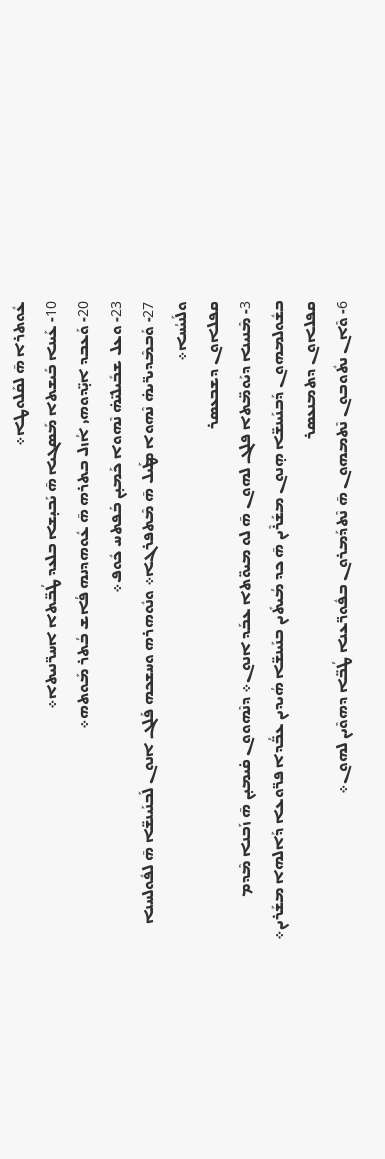ܥܽܘܬܪܐ ܗ̄ ܠܩܰܠܘܛܐ܀
10- ܥܰܝܢܐ ܒܺܝܫܬܐ ܡܰܣܓܝܐ ܗ̄ ܝܰܒܝ̣ܫܐ ܒܠܥܕ ܛܳܒ̈ܬܐ ܐܚܪ̈ܢܝܬܐ܀
20- ܘܰܥܒܕ ܐܝ̣̈ܕܘܗܝ ܐܳܙܠ ܒܬܪܗ ܗ̄ ܥܽܘܗܕܢܗ ܦܳܐܫ ܒܳܬܪ ܡܰܘܬܗ܀
23- ܘܥܠ ܫܒܺܝܠܝ̈ܗ̇ ܢܶܗܘܐ ܟܰܡܝ̣ܢ ܒܰܦܬܚ ܟܽܘܦ܀
27- ܘܰܒܡܶܕܝܪ̈ܝܗ̇ ܢܶܗܘܐ ܡܛܰܝܠ ܗ̄ ܡܶܬܦܪܓܐ܀ ܘܢܽܘܗܪܗ ܘܚܫܟܗ ܦܰܠܓ ܐܢܘܢ ܠܰܒܢܰܝܢܫ̈ܐ ܗ̄ ܠܦܽܘܠܚܢܐ ܘܠܰܢܝܳܚܐ܀
ܩܦܠܐܘܢ ܕܫܒܥܣܪ
3- ܡܶܢܝܢܐ ܕܝܰܘܡ̈ܬܐ ܦܠܓ ܠܗܘܢ ܗ̄ ܠܘ ܡܝܘ̈ܬܐ ܥܒܰܕ ܐܢܘܢ܀ ܕܢܶܗܘܘܢ ܩ̇ܝܡܝ̣ܢ ܗ̄ ܙܰܒܢܐ ܡܶܕܡ ܒܫܽܘܠܡܗܘܢ ܕܰܒܢܰܝܢܫ̈ܐ ܗ̣ܢܘܢ ܡܫܰܪܶܝܢ ܗ̄ ܟܕ ܡܳܝܬܺܝܢ ܒܢܰܝܢܫ̈ܐ ܗܳܝܕܝܢ ܥܒ̈ܳܕܐ ܦܪ̈ܘܥܐ ܕܰܐܠܗܐ ܡܫܰܪܝܢ܀
ܩܦܠܐܘܢ ܕܬܡܢܥܣܪ
6- ܘܶܐܢ ܢܬܽܘܒܘܢ ܢܶܬܡܗܘܢ ܗ̄ ܢܶܬܕܰܡܪܘܢ ܒܦܽܘܪ̈ܥܢܐ ܛܳܒ̈ܐ ܕܗܘܶܝܢ ܠܗܘܢ܀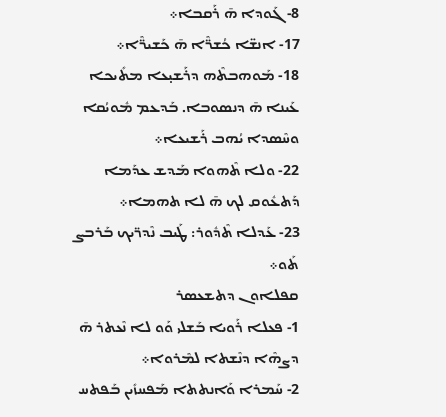8- ܓܰܘܕܐ ܗ̄ ܪܰܩܒܐ܀
17- ܐܢܫ̈ܐ ܟܳܫܪ̈ܶܐ ܗ̄ ܟܰܫܝܪ̈ܶܐ܀
18- ܡܰܘܗܒܬܶܗ ܕܪܰܫܝ̣ܥܐ ܡܬܺܝܟܐ ܥܰܝܢܐ ܗ̄ ܕܢܣܘܒܐ. ܒܰܕܥܡ ܡܽܘܝܳܩܐ ܘܚܶܣܕܐ ܝܳܗܒ ܪܰܫܝܥܐ܀
22- ܘܠܐ ܬܶܗܘܐ ܡܰܕܫ ܥܕܰܡܐ ܕܰܬܥܽܘܩ ܠܟ ܗ̄ ܠܐ ܬܗܡܐ܀
23- ܥܰܕܠܐ ܬܶܕܽܘܪ: ܛܰܝܒ ܢܶܕܪ̈ܝܟ ܒܰܪܒܨ ܬܰܘ܀
ܩܦܠܐܘܢ ܕܬܫܥܣܪ
1- ܦܥܠܐ ܪܰܘܝܐ ܒܰܫܠܝ ܘܰܘ ܠܐ ܢܶܥܬܪ ܗ̄ ܕܨܗܶܐ ܕܢܶܫܬܐ ܠܡܶܪܘܐ܀
2- ܚܰܡܪܐ ܘܰܐܢܬܬܐ ܡܰܦܚܙܺܝܢ ܒܰܦܬܚ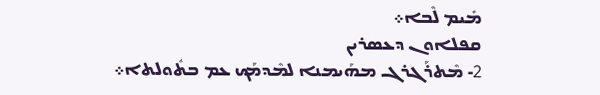ܡܺܝܡ ܠܶܒܐ܀
ܩܦܠܐܘܢ ܕܥܣܪܝܢ
2- ܡܶܬܪܰܓܪܓ ܡܗܰܝܡܢܐ ܠܡܶܕܡܰܟ ܥܡ ܒܬܽܘܠܬܐ܀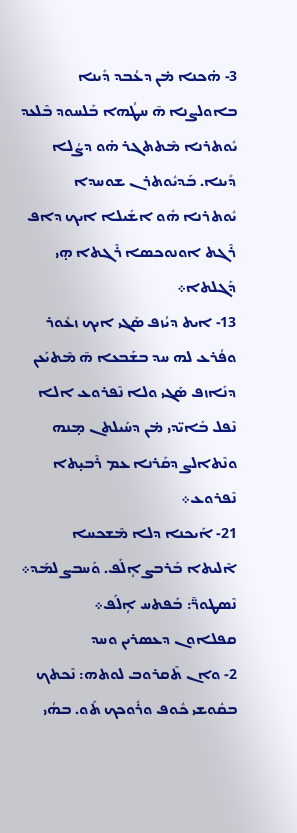3- ܗ̇ܟܢܐ ܡ̇ܢ ܕܥܳܒܕ ܕܺܝܢܐ ܒܐܘܠܨܢܐ ܗ̄ ܚܛܳܗܐ ܒܰܠܚܘܕ ܒܶܠܥܕ ܝܽܘܬܪܢܐ ܡܶܬܬܓܪ ܗ̇ܘ ܕܨܳܠܐ ܕܺܝܢܐ. ܒܰܕܝܽܘܬܪܢ ܫܘܚܕܐ ܝܽܘܬܪܢܐ ܗܽܘ ܐܫܺܝܠܐ ܐܝܟ ܕܐܦ ܪܶܓܬ ܐܘܢܘܟܣܐ ܪܶܓܬܐ ܗ̣ܝ ܕܰܓܠܬܐ܀
13- ܐܝܬ ܕܝܳܙܦ ܣܰܓܝ ܐܝܟ ܙܥܽܘܪ ܘܦܳܪܥ ܠܗ ܚܕ ܒܫܰܒܥܐ ܗ̄ ܡܶܬܝܰܥܢ ܕܢܺܐܙܦ ܣܰܓܝ ܘܠܐ ܢܶܦܪܘܥ ܐܠܐ ܢܶܦܠ ܒܺܐܝ̈ܕܝ ܡ̇ܢ ܕܚܰܝܠܬܢ ܡ̣ܢܗ ܘܢܶܬܐܠܨ ܕܩܰܪܢܐ ܥܡ ܪܶܒܝ̣ܬܐ ܢܶܦܪܘܥ܀
21- ܐܰܝܟܢܐ ܕܠܐ ܡܶܫܟܚܐ ܐܶܠܝܬܐ ܒܰܪܒܨ ܐܴܠܰܦ. ܘܰܚܒܨ ܠܡܰܕ܀ ܢܶܣܛܘܪ̈̄: ܒܰܦܬܚ ܐܴܠܰܦ܀
ܩܦܠܐܘܢ ܕܥܣܪܝܢ ܘܚܕ
2- ܘܐܢ ܬܶܩܪܘܒ ܠܘܬܗ: ܢܶܟܬܟ ܒܩܽܘܫܝ ܟܽܘܦ ܘܪܽܘܟܟ ܬܰܘ. ܒܗܳܝ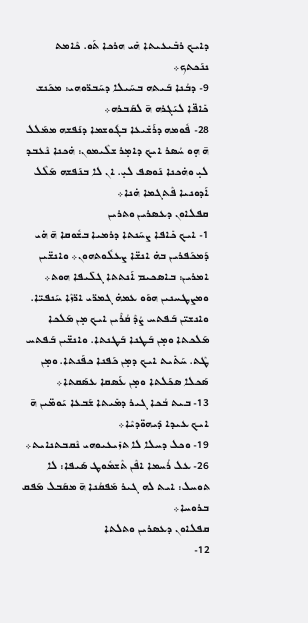ܕܐܝܟ ܪܒܺܝܥܝܬܐ ܗܺܝ ܗܪܟܐ ܬܰܘ. ܟܶܐܡܬ ܢܢܰܟܬܟ܀
9- ܕܒܳܢܐ ܒܰܝܬܗ ܒܚܰܝܠܐ ܕܚܰܒܪ̈ܘܗܝ: ܡܟܰܢܫ ܟܺܐܦ̈ܐ ܠܝܰܓܪܗ ܗ̄ ܠܩܰܒܪܗ܀
28- ܦܽܘܡܗ ܕܪܰܫܺܝܥܐ ܒܓܽܘܫܡܐ ܕܢܰܦܫܗ ܡܡܰܠܠ ܗ̄ ܗ̣ܘ ܚܳܣܪ ܐܝܟ ܕܐܡ̣ܪ ܫܠܶܝܡܘܢ: ܗ̇ܟܢܐ ܢܶܥܒܕ ܠܝ̣ ܘܗ̇ܟܢܐ ܢܰܘܣܦ ܠܝ̣. ܐܢ ܠܐ ܒܢܰܦܫܗ ܡܰܠܶܠ ܐܰܕܘܢܝܐ ܦܶܬܓܡܐ ܗ̇ܢܐ܀
ܩܦܠܐܘܢ ܕܥܣܪܝܢ ܘܬܪܝܢ
1- ܐܝܟ ܟܺܐܦܐ ܨܚܰܢܬܐ ܕܪܡܝܐ ܒܫܽܘܩܐ ܗ̄ ܗ̇ܝ ܕܰܡܟܰܦܪܝܢ ܒܗ̇ ܐܢܫ̈ܐ ܨܥܠܽܘܬܗܘܢ܀ ܘܐܢܫ̈ܝܢ ܐܡܪܝܢ: ܒܐܣܟܝܡ ܐܰܢܬܬܐ ܓܠܺܝܦܐ ܗܘܬ܀
ܘܡܨܛܚܢܝܢ ܗܘܰܘ ܥܡܗ̇ ܓܡܪ̈ܝ ܐܪ̈ܙܶܐ ܚܰܢܦܝ̈ܐ. ܘܐܢܫܝ̈ܢ ܒܰܦܬܚ ܨܳܕܶ ܩܳܪܶܝܢ ܐܝܟ ܡ̣ܢ ܡܰܠܟܐ ܡܰܠܟܬܐ ܘܡ̣ܢ ܒܰܛܢܐ ܒܰܛܢܬܐ. ܘܐܢܫ̈ܝܢ ܒܰܦܬܚ ܛܶܬ. ܚܰܬܺܝܬ ܐܝܟ ܕܡ̣ܢ ܟܰܦܢܐ ܟܦܰܢܬܐ. ܘܡ̣ܢ ܣܰܟܠܐ ܣܟܰܠܬܐ ܘܡ̣ܢ ܥܰܣܩܐ ܥܣܰܩܬܐ܀
13- ܒܝܬ ܒܳܟܐ ܓܝܪ ܕܡܺܝܬܐ ܫܰܒܥܐ ܝܰܘܡ̈ܝܢ ܗ̄ ܐܝܟ ܥܝܕܐ ܕܺܝܗܘ̈ܕܝܶܐ܀
19- ܘܟܠ ܕܚܠܐ ܠܐ ܬܙܺܝܥܝܘܗܝ ܢܶܩܒܬܢܐܝܬ܀
26- ܥܠ ܪܳܚܡܐ ܐܦܶܢ ܬܶܫܡܽܘܛ ܣܰܝܦܐ: ܠܐ ܬܘܚܠ: ܐܝܬ ܠܗ ܓܝܪ ܡܰܦܩܳܢܐ ܗ̄ ܡܩܰܒܠ ܡܰܦܩ ܒܪܘܚܐ܀
ܩܦܠܐܘܢ ܕܥܣܪܝܢ ܘܬܠܬܐ
12-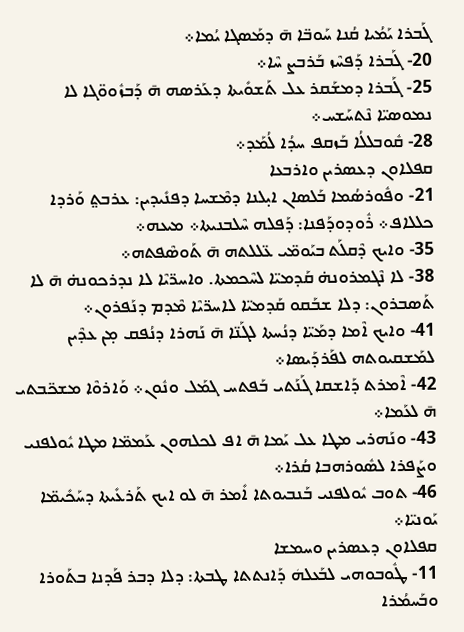ܓܰܒܪܐ ܝܰܡܳܝܐ ܩܳܢܐ ܚܰܘܒ̈ܐ ܗ̄ ܕܡܰܣܓܐ ܝܳܡܐ܀
20- ܓܰܒܪܐ ܕܰܦܚܶܙ ܒܰܪܒܨ ܚܶܐ܀
25- ܓܰܒܪܐ ܕܡܫܰܩܪ ܥܠ ܬܰܫܘܺܝܬܐ ܕܥܰܪܣܗ ܗ̄ ܕܰܒܙܽܘܘ̈ܓܐ ܠܐ ܢܡܘܣܝ̈ܐ ܢܶܬܚܰܫܚ܀
28- ܩܽܘܒܠܠܳܐ ܒܰܙܩܦ ܚܕܳܐ ܠܳܡܰܕ܀
ܩܦܠܐܘܢ ܕܥܣܪܝܢ ܘܐܪܒܥܐ
21- ܘܦܽܘܪܣܳܡܐ ܒܰܠܣܐܢ ܐܝ̣ܠܢܐ ܕܡܶܫܚܐ ܕܦܢܺܝܕܝܢ: ܥܪܒܬ݀ ܘܰܪܕܐ ܟܠܠܐܦ܀ ܪܽܘܕܘܕܰܦܢܐ: ܕܰܦܠܗ ܚܶܠܒܢܝܬܐ܀ ܡܝܥܗ܀
35- ܘܐܝܟ ܕܶܩܠܰܬ ܒܝܰܘܡ̈ܝ ܥ̈ܠܠܬܗ ܗ̄ ܬܰܘܣܶܦܬܗ܀
38- ܠܐ ܢܶܓܡܪܘܢܗ̇ ܩܰܕܡܝ̈ܐ ܠܚܶܟܡܬܐ. ܘܐܚܪ̈ܝܶܐ ܠܐ ܢܕܪܟܘܢܗ̇ ܗ̄ ܠܐ ܬܰܣܒܪܘܢ: ܕܠܐ ܫܒܰܩܘ ܩܰܕܡܝ̈ܐ ܠܐܚܪ̈ܝܶܐ ܡܶܕܡ ܕܢܰܦܪܘܢ܀
41- ܘܐܝܟ ܐܶܡܐ ܕܡܰܝ̈ܐ ܕܢܳܚܬܐ ܠܓܰܢ̈ܐ ܗ̄ ܢܰܗܪܐ ܕܢܳܦܩ ܡ̣ܢ ܥܕܶܝܢ ܠܡܰܫܩܝܘܬܗ ܠܦܰܪܕܰܝܣܐ܀
42- ܐܶܡܪܬ ܕܰܐܫܩܐ ܓܰܢܰܬܝ ܒܰܦܬܚ ܓܡܰܠ ܘܢܽܘܢ܀ ܘܰܐܪܘܶܐ ܡܫܟ̈ܒܬܝ ܗ̄ ܠܥܰܡܐ܀
43- ܘܢܰܗܪܝ ܡܛܐ ܥܠ ܝܰܡܐ ܗ̄ ܐܦ ܠܟܠܗܘܢ ܥܰܡܡ̈ܐ ܡܛܐ ܝܽܘܠܦܢܝ ܘܨܰܦܪܐ ܠܣܽܘܪܗܒܐ ܩܳܪܐ܀
46- ܬܘܒ ܝܽܘܠܦܢܝ ܒܰܢܒܝܘܬܐ ܐܺܡܪ ܗ̄ ܠܘ ܐܝܟ ܬܰܪܥܺܝܬܐ ܕܚܰܟܺܝܡ̈ܐ ܝܰܘܢܝ̈ܐ܀
ܩܦܠܐܘܢ ܕܥܣܪܝܢ ܘܚܡܫܐ
11- ܛܽܘܒܘܗܝ ܠܒܰܥܠܗܿ ܕܰܐܢܬܬܐ ܛܒܬܐ: ܕܠܐ ܕܒܪ ܦܰܕܢܐ ܒܬܰܘܪܐ ܘܒܰܚܡܳܪܐ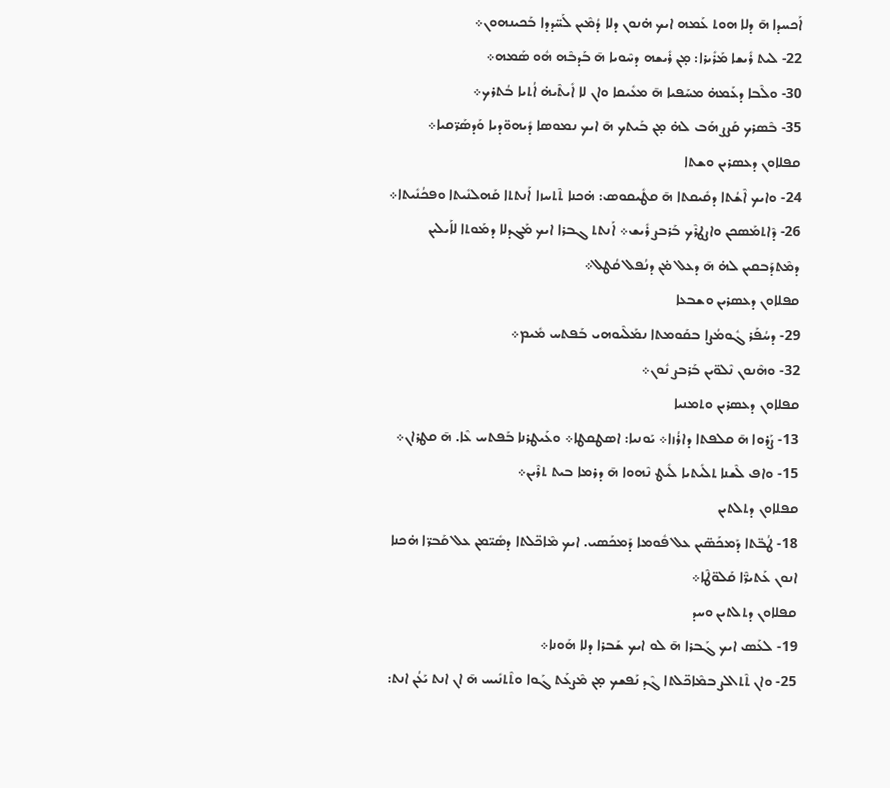ܐܰܟܚܕܐ ܗ̄ ܕܠܐ ܗܘܬ ܥܰܡܗ ܐܝܟ ܗ̇ܢܘܢ ܕܠܐ ܕܳܡܶܝܢ ܠܰܚ̈ܕܕܐ ܒܰܟܝܢܗܘܢ܀
22- ܠܝܬ ܪܺܝܫܐ ܡܰܪܺܝܪܐ: ܡ̣ܢ ܪܺܝܫܗ ܕܚܶܘܝܐ ܗ̄ ܒܰܕܒܶܗ ܗܽܘ ܣܰܡܗ܀
30- ܘܠܶܒܐ ܕܥܰܡܗ̇ ܡܚܰܦܝܐ ܗ̄ ܡܥܺܝܩܐ ܘܐܢ ܠܐ ܐܺܝܬܶܝܗ̇ ܐܳܬܝܐ ܒܳܬܪܟ܀
35- ܒܶܣܪܟ ܩܰܨܨ ܗܰܒ ܠܗ̇ ܡ̣ܢ ܒܰܝܬܟ ܗ̄ ܐܝܟ ܢܡܘܣܐ ܕܺܝܗܘ̈ܕܝܐ ܘܰܕܣܰܪ̈ܩܝܐ܀
ܩܦܠܐܘܢ ܕܥܣܪܝܢ ܘܫܬܐ
24- ܘܐܝܟ ܐܶܫܳܬܐ ܕܩܺܝܩܬܐ ܗ̄ ܩܛܺܝܩܘܣ: ܗ̇ܟܢܐ ܬܶܬܚܙܐ ܐܰܢܬܬܐ ܩܰܗܠܢܺܝܬܐ ܘܦܟܳܢܺܝܬܐ܀
26- ܕܶܐܬܡܰܣܟܢ ܘܐܨܛܪܶܟ ܒܰܪܒܨ ܪܺܝܫ܀ ܐܰܢܬܬ ܓܒܪܐ ܐܝܟ ܡܰܓܕܠܐ ܕܡܰܘܬܐ ܠܐܰܝܠܝܢ ܕܡܶܬܕܰܒܩܝܢ ܠܗ̇ ܗ̄ ܕܥܠ ܡ̇ܢ ܕܢܳܦܠ ܩܳܛܠ܀
ܩܦܠܐܘܢ ܕܥܣܪܝܢ ܘܫܒܥܐ
29- ܕܚܳܦܰܪ ܓܽܘܡܳܨܐ ܒܩܰܘܡܬܐ ܢܡܰܠܶܝܘܗܝ ܒܰܦܬܚ ܡܺܝܡ܀
32- ܘܗܶܢܘܢ ܢܶܠܘ̈ܝܢ ܒܰܪܒܨ ܢܽܘܢ܀
ܩܦܠܐܘܢ ܕܥܣܪܝܢ ܘܬܡܢܝܐ
13- ܨܰܪܘܐ ܗ̄ ܩܠܦܬܐ ܕܐܪܳܙܐ܀ ܝܰܘܢܝܐ: ܐܣܛܩܛܐ܀ ܘܥܰܝܛܪܢܐ ܒܰܦܬܚ ܥܶܐ. ܗ̄ ܩܛܪܐܢ܀
15- ܘܐܦ ܠܶܫܢܐ ܬܠܺܝܬܝܐ ܠܺܝܛ ܢܶܗܘܐ ܗ̄ ܕܪܡܐ ܒܝܬ ܬܪܶܝܢ܀
ܩܦܠܐܘܢ ܕܬܠܬܝܢ
18- ܛܳܒ̈ܬܐ ܕܰܡܟܰܣ̈ܝܢ ܥܠ ܦܽܘܡܐ ܕܰܡܟܰܣܝ. ܐܝܟ ܡܶܐܟ̈ܠܬܐ ܕܣܺܝ̈ܡܢ ܥܠ ܩܰܒܪ̈ܐ ܗ̇ܟܢܐ ܐܢܘܢ ܥܰܬܝܪ̈ܶܐ ܩܰܠܘ̈ܛܶܐ܀
ܩܦܠܐܘܢ ܕܬܠܬܝܢ ܘܚܕ
19- ܠܥܰܣ ܐܝܟ ܓܰܒܪܐ ܗ̄ ܠܘ ܐܝܟ ܫܰܒܪܐ ܕܠܐ ܗܰܘܢܐ܀
25- ܘܐܢ ܬܶܬܐܠܨ ܒܡܶܐܟ̈ܠܬܐ ܓܶܕ ܢܰܦܫܟ ܡ̣ܢ ܡܶܨܥܰܬ ܓܰܘܐ ܘܬܶܬܢܺܝܚ ܗ̄ ܐܢ ܐܢܬ ܝܰܥܳܢ ܐܢܬ: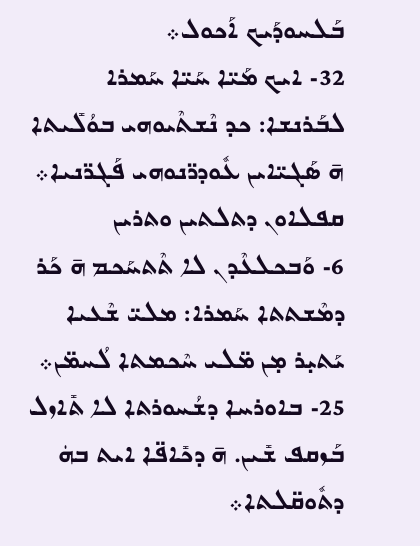ܒܰܠܚܘܕܰܝܟ ܐܰܟܘܠ܀
32- ܐܝܟ ܡܰܝ̈ܐ ܚܰܝ̈ܐ ܚܰܡܪܐ ܠܒܰܪܢܫܐ: ܟܕ ܢܶܫܬܶܝܘܗܝ ܒܘܳܠܺܝܬܐ ܗ̄ ܣܰܓܝ̈ܐܝܢ ܥܽܘܕܪ̈ܢܘܗܝ ܦܰܓܪ̈ܢܝܐ܀
ܩܦܠܐܘܢ ܕܬܠܬܝܢ ܘܬܪܝܢ
6- ܘܰܒܟܠܥܶܕܢ ܠܐ ܬܶܬܚܰܟܡ ܗ̄ ܟܰܪ ܕܡܶܫܬܬܐ ܚܰܡܪܐ: ܡܠܝ̈ ܫܶܥܝܐ ܝܰܬܝ̣ܪ ܡ̣ܢ ܡ̈ܠܝ ܚܶܟܡܬܐ ܠܳܚܡ̈ܢ܀
25- ܒܐܘܪܚܐ ܕܫܳܚܘܪܬܐ ܠܐ ܬܺܐܙܠ ܒܰܙܩܦ ܫܺܝܢ. ܗ̄ ܕܟܺܐܦ̈ܐ ܐܝܬ ܒܗܿ ܕܬܽܘܩ̈ܠܬܐ܀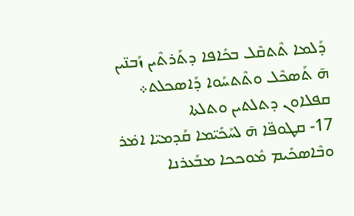ܕܰܠܡܐ ܬܶܬܩܶܠ ܒܟܺܐܦܐ ܕܬܰܪܬܶܝܢ ܙܰܒܢ̈ܝܢ ܗ̄ ܬܰܣܟܶܠ ܘܬܶܬܚܰܘܐ ܕܰܐܣܟܠܬ܀
ܩܦܠܐܘܢ ܕܬܠܬܝܢ ܘܬܠܬܐ
17- ܩܛܘܦ̈ܐ ܗ̄ ܠܚܰܟܺܝ̈ܡܐ ܩܰܕܡܝ̈ܐ ܐܡ̇ܪ ܘܒܶܐܣܟܺܝܡ ܡܽܘܟܟܐ ܡܒܰܥܪܢܐ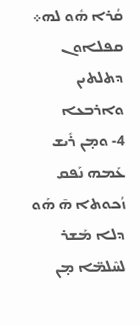ܩܳܪܐ ܗܽܘ ܠܗ܀
ܩܦܠܐܘܢ ܕܬܠܬܝܢ ܘܐܪܒܥܐ
4- ܘܡ̣ܢ ܪܺܝܫ ܥܰܡܗ ܢܰܦܩ ܙܳܟܘܬܐ ܗ̄ ܗܰܘ ܕܠܐ ܡܰܫܪ ܠܚܶܠܡ̈ܐ ܡ̣ܢ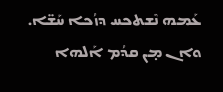ܥܰܡܗ ܢܶܫܬܟܚ ܕܙܳܟܐ ܚܰܫ̈ܐ. ܘܐܢ ܡ̣ܢ ܩܕܳܡ ܐܰܠܗܐ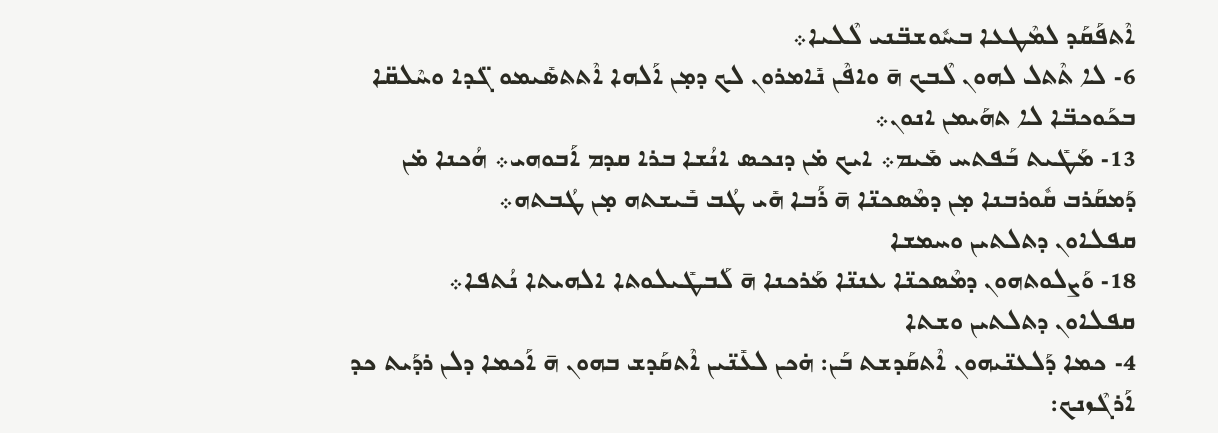ܐܶܬܦܰܩܰܕ ܠܡܶܛܥܐ ܒܚܽܘܫܒ̈ܢܝ ܠܶܠܝܐ܀
6- ܠܐ ܬܶܬܠ ܠܗܘܢ ܠܶܒܟ ܗ̄ ܘܐܦܶܢ ܢܺܐܡܪܘܢ ܠܟ ܕܡ̣ܢ ܐܰܠܗܐ ܐܶܬܬܣܺܝܡܘ ܓ̈ܕܐ ܘܚܶܠܩ̈ܐ ܒܟܰܘܟܒ̈ܐ ܠܐ ܬܗܰܝܡܢ ܐܢܘܢ܀
13- ܡܰܛܺܝܬ ܒܰܦܬܚ ܡܺܝܡ܀ ܐܝܟ ܡ̇ܢ ܕܢܟܣ ܐܢܳܫܐ ܒܪܐ ܩܕܡ ܐܰܒܘܗܝ܀ ܗܳܟܢܐ ܡ̇ܢ ܕܰܡܩܰܪܒ ܩܽܘܪܒܢܐ ܡ̣ܢ ܕܡܶܣܟܢ̈ܐ ܗ̄ ܪܰܒܐ ܗܺܝ ܛܳܒ ܒܺܝܫܬܗ ܡ̣ܢ ܛܳܒܬܗ܀
ܩܦܠܐܘܢ ܕܬܠܬܝܢ ܘܚܡܫܐ
18- ܘܰܨܠܘܬܗܘܢ ܕܡܶܣܟܢ̈ܐ ܥܢܢ̈ܐ ܡܰܪܟܢܐ ܗ̄ ܠܰܒܛܺܝܠܘܬܐ ܐܠܗܝܬܐ ܢܳܬܦܐ܀
ܩܦܠܐܘܢ ܕܬܠܬܝܢ ܘܫܬܐ
4- ܟܡܐ ܕܰܠܥܢ̈ܝܗܘܢ ܐܶܬܩܰܕܫܬ ܒܰܢ: ܗ̇ܟܢ ܠܥܺܢ̈ܝܢ ܐܶܬܩܰܕܫ ܒܗܘܢ ܗ̄ ܐܰܟܡܐ ܕܠܢ ܪܕܰܝܬ ܟܕ ܐܰܪܓܶܙܢܟ: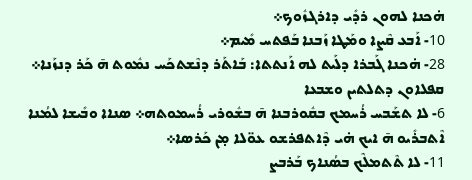ܗ̇ܟܢܐ ܠܗܘܢ ܪܕܺܝ ܕܐܪܓܙܽܘܟ܀
10- ܐܰܒܥ ܩܶܨܐ ܘܡܰܛܐ ܙܰܒܢܐ ܒܰܦܬܚ ܡܺܝܡ܀
28- ܗ̇ܟܢܐ ܓܰܒܪܐ ܕܠܰܝܬ ܠܗ ܐܰܢܬܬܐ: ܒܰܐܬܰܪ ܕܢܶܫܬܟܰܚ ܢܡܽܘܬ ܗ̄ ܟܰܪ ܕܢܙܰܢܐ܀
ܩܦܠܐܘܢ ܕܬܠܬܝܢ ܘܫܒܥܐ
6- ܠܐ ܬܫܰܒܚ ܪܳܚܡܟ ܒܩܽܘܪܒܢܐ ܗ̄ ܒܫܽܘܪܝ ܪܳܚܡܘܬܗ܀ ܣܢܐܐ ܘܒܺܝܫܐ ܠܡܳܢܐ ܐܶܬܒܪܺܝܘ ܗ̄ ܐܝܟ ܗ̇ܝ ܕܶܐܬܦܪܫܘ ܥܘ̈ܠܐ ܡ̣ܢ ܟܰܪܣܐ܀
11- ܠܐ ܬܶܬܡܠܶܟ ܒܣܳܢܐܟ ܒܰܪܒܨ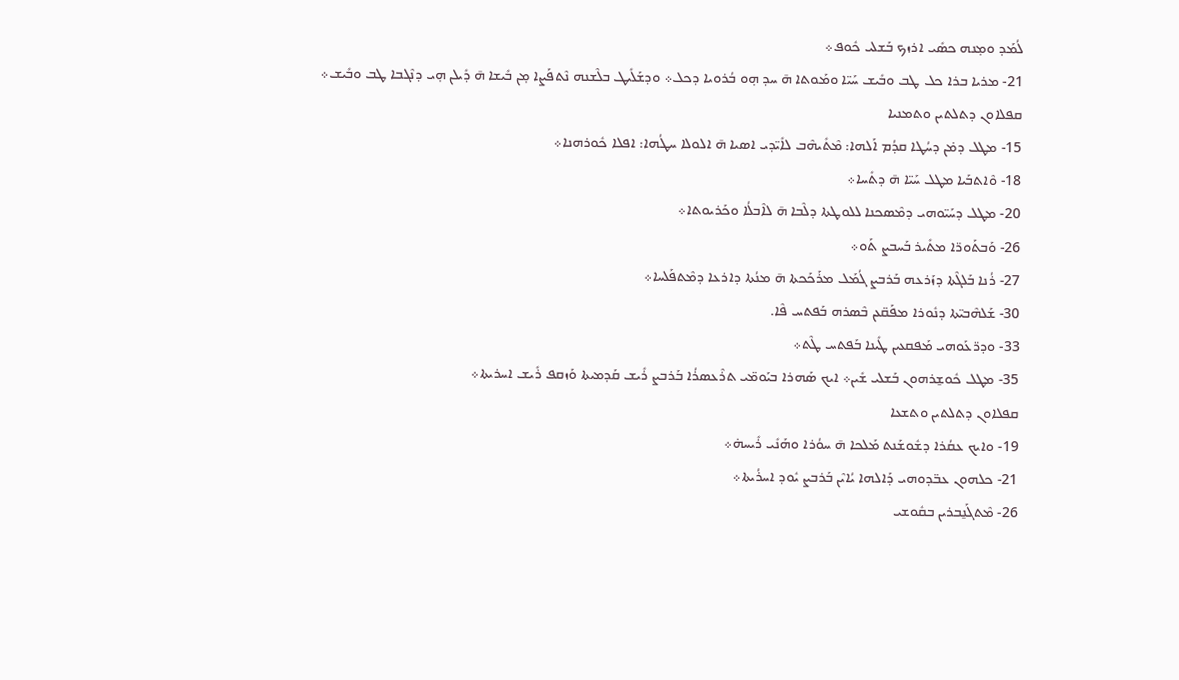ܠܳܡܰܕ ܘܡ̣ܢܗ ܟܣܺܝ ܐܪܙܟ ܒܰܫܠܝ ܟܽܘܦ܀
21- ܡܪܝܐ ܒܪܐ ܟܠ ܛܒ ܘܒܺܝܫ ܚܰܝ̈ܐ ܘܡܰܘܬܐ ܗ̄ ܚܕ ܗ̣ܘ ܒܳܪܘܝܐ ܕܟܠ܀ ܘܕܫܰܠܺܝܛ ܒܠܶܫܢܗ ܢܶܬܦܰܨܐ ܡ̣ܢ ܒܺܝܫܐ ܗ̄ ܕܺܝܠܢ ܗ̣ܝ ܕܢܶܓܒܐ ܛܒ ܘܒܺܝܫ܀
ܩܦܠܐܘܢ ܕܬܠܬܝܢ ܘܬܡܢܝܐ
15- ܡܛܠ ܕܡ̇ܢ ܕܚܳܛܐ ܩܕܳܡ ܐܰܠܗܐ: ܡܶܬܺܝܗܶܒ ܠܐܺܝ̈ܕܝ ܐܣܝܐ ܗ̄ ܐܠܘܠܐ ܚܛܳܗܐ: ܐܦܠܐ ܟܽܘܪܗܢܐ܀
18- ܘܶܐܬܒܰܝܐ ܡܛܠ ܚܰܝ̈ܐ ܗ̄ ܕܬܺܚܐ܀
20- ܡܛܠ ܕܚܰܝ̈ܘܗܝ ܕܡܶܣܟܢܐ ܠܠܘܛܬܐ ܕܠܶܒܐ ܗ̄ ܠܐܶܒܠܳܐ ܘܟܰܪܝܘܬܐ܀
26- ܘܰܒܬܰܘܪ̈ܐ ܡܬܺܝܪ ܒܰܚܒܨ ܬܰܘ܀
27- ܪܳܢܐ ܒܰܠܓܶܬܐ ܕܙܰܪܥܗ ܒܰܪܒܨ ܓܳܡܰܠ ܡܪܰܟܰܟܬܐ ܗ̄ ܡܢܳܬܐ ܕܐܪܥܐ ܕܡܶܬܦܰܠܚܐ܀
30- ܫܰܠܗܶܒܝ̈ܬܐ ܕܢܽܘܪܐ ܡܦܰܩ̈ܥܢ ܒܶܣܪܗ ܒܰܦܬܚ ܦܶܐ.
33- ܘܕܪ̈ܥܰܘܗܝ ܡܰܦܩܥܝܢ ܛܺܝܢܐ ܒܰܦܬܚ ܛܶܬ܀
35- ܡܛܠ ܟܽܘܫ̱ܪܗܘܢ ܒܰܫܠܝ ܫܺܝܢ܀ ܐܝܟ ܣܰܗܪܐ ܒܝܰܘܡ̈ܝ ܬܪܶܥܣܪܳܐ ܒܰܪܒܨ ܪܺܝܫ ܩܰܕܡܝܬܐ ܘܰܙܩܦ ܪܺܝܫ ܐܚܪܝܬܐ܀
ܩܦܠܐܘܢ ܕܬܠܬܝܢ ܘܬܫܥܐ
19- ܘܐܝܟ ܥܩܳܪܐ ܕܫܽܘܫܰܢܬ ܡܰܠܟܐ ܗ̄ ܚܘܳܪܐ ܘܗܰܢܺܝ ܪܺܝܚܗ̇܀
21- ܟܠܗܘܢ ܥܒ̈ܕܘܗܝ ܕܰܐܠܗܐ ܝܳܐܝܶܢ ܒܰܪܒܨ ܝܽܘܕ ܐܚܪܳܝܬܐ܀
26- ܡܶܬܓܰܢ̱ܒܪܝܢ ܒܩܽܘܫܝ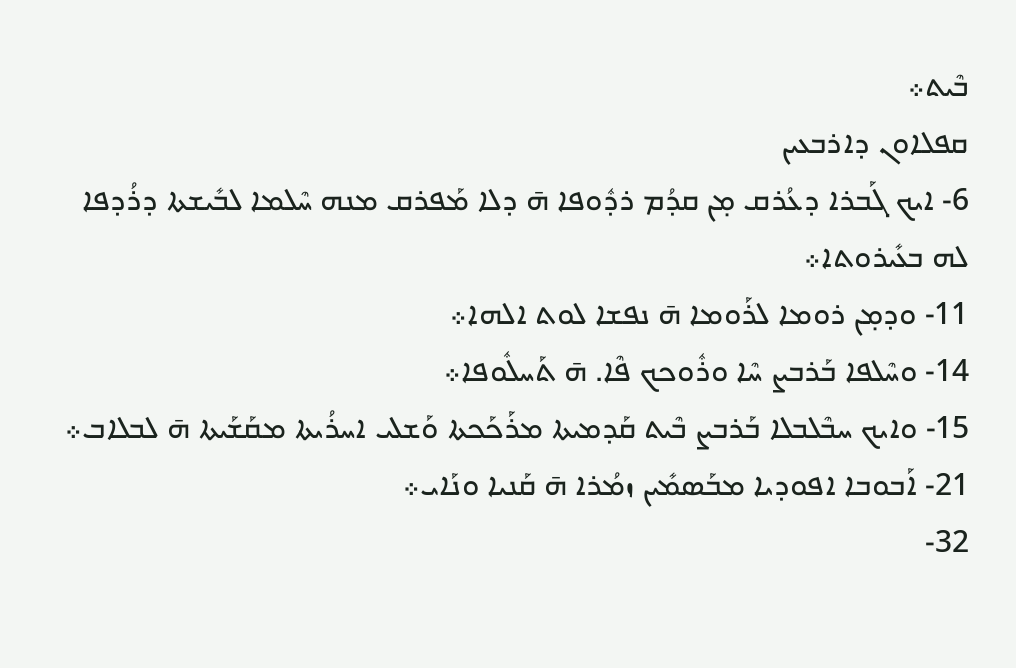ܒܶܝܬ܀
ܩܦܠܐܘܢ ܕܐܪܒܥܝܢ
6- ܐܝܟ ܓܰܒܪܐ ܕܥܳܪܩ ܡ̣ܢ ܩܕܳܡ ܪܕܽܘܦܐ ܗ̄ ܕܠܐ ܡܰܦܪܩ ܡܢܗ ܚܶܠܡܐ ܠܒܺܝܫܬܐ ܕܪܳܕܦܐ ܠܗ ܒܥܺܝܪܘܬܐ܀
11- ܘܕܡ̣ܢ ܪܘܡܐ ܠܪܰܘܡܐ ܗ̄ ܢܦܫܐ ܠܘܬ ܐܠܗܐ܀
14- ܘܚܶܠܦܐ ܒܰܪܒܨ ܚܶܐ ܘܪܽܘܟܟ ܦܶܐ. ܗ̄ ܬܰܚܠܽܘܦܐ܀
15- ܘܐܝܟ ܚܒܶܠܒܠܐ ܒܰܪܒܨ ܒܶܝܬ ܩܰܕܡܝܬܐ ܡܪܰܟܰܟܬܐ ܘܰܫܠܝ ܐܚܪܳܝܬܐ ܡܩܰܫܰܝܬܐ ܗ̄ ܠܒܠܐܒ܀
21- ܐܰܒܘܒܐ ܐܦܘܕܝܐ ܡܒܰܣܡܺܝܢ ܙܡܳܪܐ ܗ̄ ܩܰܢܝܐ ܘܢܰܐܝ܀
32-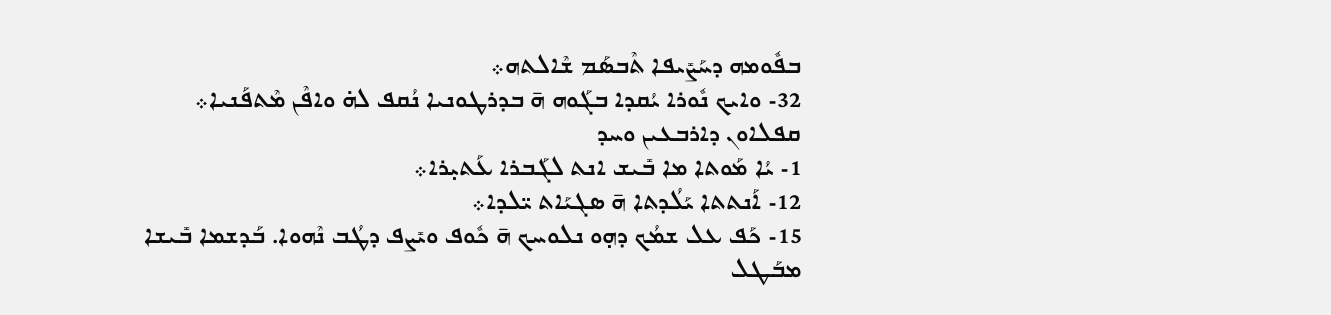ܒܦܽܘܡܗ ܕܚܰܨܺܝܦܐ ܬܶܒܣܰܡ ܫܶܐܠܬܗ܀
32- ܘܐܝܟ ܢܽܘܪܐ ܝܳܩܕܐ ܒܓܰܘܗ ܗ̄ ܒܕܪܛܘܢܝܐ ܢܳܩܦ ܠܗ̇ ܘܐܦܶܢ ܡܶܬܦܰܢܝܐ܀
ܩܦܠܐܘܢ ܕܐܪܒܥܝܢ ܘܚܕ
1- ܝܳܐ ܡܰܘܬܐ ܡܐ ܒܺܝܫ ܐܢܬ ܠܓܰܒܪܐ ܥܰܬܝ̣ܪܐ܀
12- ܐܰܢܬܬܐ ܝܰܠܳܕܬܐ ܗ̄ ܣܓܝܰܐܬ ܝ̈ܠܕܐ܀
15- ܟܰܦ ܥܠ ܫܡܳܟ ܕܗ̣ܘ ܢܠܘܚܟ ܗ̄ ܟܽܘܦ ܘܝܺܨܦ ܕܛܳܒ ܢܶܗܘܐ. ܒܰܕܫܡܐ ܒܺܝܫܐ ܡܒܰܛܠ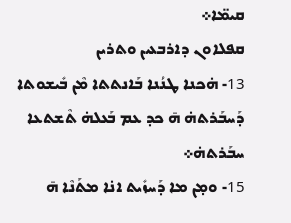ܩܝܡ̈ܐ܀
ܩܦܠܐܘܢ ܕܐܪܒܥܝܢ ܘܬܪܝܢ
13- ܗ̇ܟܢܐ ܛܢܳܢܐ ܒܰܐܢܬܬܐ ܡܶܢ ܒܺܝܫܘܬܐ ܕܰܚܒܰܪܬܗ̇ ܗ̄ ܟܕ ܥܡ ܒܰܥܠܗ̇ ܬܶܫܬܥܐ ܚܒܰܪܬܗ̇܀
15- ܘܡ̣ܢ ܡܐ ܕܰܚܙܺܝܬ ܐܢ̇ܐ ܡܬܰܢܶܐ ܗ̄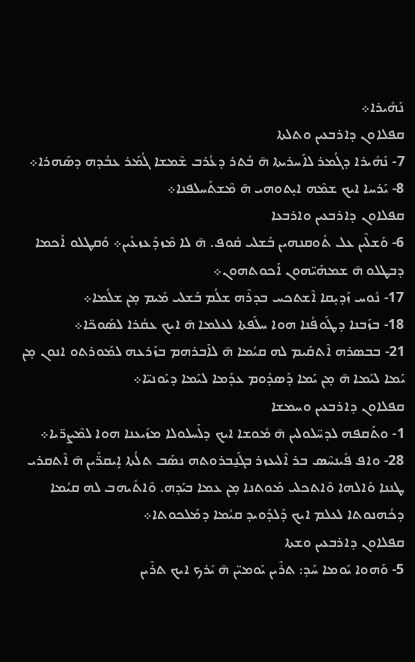ܢܰܗܺܝܪܐ܀
ܩܦܠܐܘܢ ܕܐܪܒܥܝܢ ܘܬܠܬܐ
7- ܢܰܗܺܝܪܐ ܕܓܳܡܪ ܠܐܰܚܪܝܬܐ ܗ̄ ܒܳܬܪ ܕܥܳܪܒ ܫܶܡܫܐ ܓܳܡܰܪ ܥܒܳܕܗ ܕܣܰܗܪܐ܀
8- ܝܰܪܚܐ ܐܝܟ ܫܡܶܗ ܐܝ̣ܬܘܗܝ ܗ̄ ܡܶܫܬܰܚܠܦܢܐ܀
ܩܦܠܐܘܢ ܕܐܪܒܥܝܢ ܘܐܪܒܥܐ
6- ܘܰܫܠܶܝܢ ܥܠ ܬܽܘܩܢܗܝܢ ܒܰܫܠܝ ܩܽܘܦ. ܗ̄ ܠܐ ܡܶܙܕܰܥܙܥܺܝܢ܀ ܘܰܩܛܠܘ ܐܰܟܡܐ ܕܒܛܠܘ ܗ̄ ܫܡܗܰܝ̈ܗܘܢ ܐܰܟܘܬܗܘܢ܀
17- ܢܽܘܚ ܙܰܕܝ̣ܩܐ ܐܶܫܬܟܚ ܒܕܪܶܗ ܫܠܳܡ ܒܰܫܠܝ ܡܺܝܡ ܡ̣ܢ ܫܠܳܡܐ܀
18- ܒܙܰܒܢܐ ܕܛܰܘܦܳܢܐ ܗܘܐ ܚܠܰܦܬܐ ܠܥܠܡܐ ܗ̄ ܐܝܟ ܥܩܳܪܐ ܠܣܰܘܟ̈ܐ܀
21- ܒܒܣܪܗ ܐܶܬܩܰܝܡ ܠܗ ܩܝܳܡܐ ܗ̄ ܠܐܰܒܪܗܡ ܒܙܰܪܥܗ ܠܡܰܘܪܬܘ ܐܢܘܢ ܡ̣ܢ ܝܰܡܐ ܠܝܰܡܐ ܗ̄ ܡ̣ܢ ܝܰܡܐ ܕܰܣܕܽܘܡ ܥܕܰܡܐ ܠܝܰܡܐ ܕܝܰܘܢܝ̈ܐ܀
ܩܦܠܐܘܢ ܕܐܪܒܥܝܢ ܘܚܡܫܐ
1- ܘܬܰܩܦܗ ܠܕܚ̈ܠܘܠܝܢ ܗ̄ ܡܽܘܫܐ ܐܝܟ ܕܠܰܚܠܘܠܐ ܡܙܺܝܥܢܐ ܗܘܐ ܠܡܶܨܪ̈ܝܐ܀
28- ܘܐܦ ܦܺܝܢܚܶܣ ܒܪ ܐܶܠܝܥܙܪ ܒܓܰܢ̱ܒܪܘܬܗ ܢܣܰܒ ܬܠܳܬܐ ܐܻܝܩܪ̈ܺܝܢ ܗ̄ ܐܶܬܩܪܝ ܛܢܢܐ ܘܰܐܠܗܐ ܘܶܐܬܟܠܝ ܡܰܘܬܢܐ ܡ̣ܢ ܥܡܐ ܒܝܰܕܗ. ܘܶܐܬܺܝܗܒ ܠܗ ܩܝܳܡܐ ܕܟܳܗܢܘܬܐ ܠܥܠܡ ܐܝܟ ܕܰܠܕܰܘܝܕ ܩܝܳܡܐ ܕܡܰܠܟܘܬܐ܀
ܩܦܠܐܘܢ ܕܐܪܒܥܝܢ ܘܫܬܐ
5- ܘܰܗܘܐ ܝܰܘܡܐ ܚܰܕ: ܬܪܶܝܢ ܝܰܘܡܝ̈ܢ ܗ̄ ܝܺܪܟ ܐܝܟ ܬܪܶܝܢ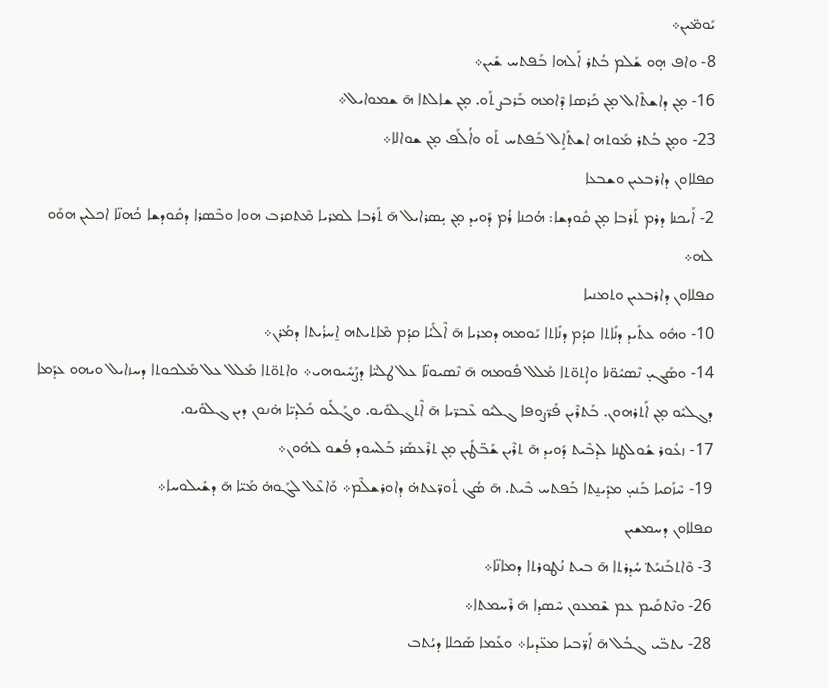ܝܰܘܡ̈ܝܢ܀
8- ܘܐܦ ܗ̣ܘ ܫܰܠܡ ܒܳܬܪ ܐܰܠܗܐ ܒܰܦܬܚ ܫܺܝܢ܀
16- ܡ̣ܢ ܕܐܫܬܶܐܠ ܡ̣ܢ ܟܰܪܣܐ ܕܶܐܡܗ ܒܰܪܒܨ ܬܰܘ. ܡ̣ܢ ܫܐܠܬܐ ܗ̄ ܫܡܘܐܝܠ܀
23- ܘܡ̣ܢ ܒܳܬܪ ܡܰܘܬܗ ܐܫܬܰܐܱܠ ܒܰܦܬܚ ܬܰܘ ܘܐܳܠܰܦ ܡ̣ܢ ܫܘܐܠܐ܀
ܩܦܠܐܘܢ ܕܐܪܒܥܝܢ ܘܫܒܥܐ
2- ܐܰܝܟܢܐ ܕܪܡ ܬܰܪܒܐ ܡ̣ܢ ܩܽܘܕܫܐ: ܗܳܟܢܐ ܪܳܡ ܕܰܘܝܕ ܡ̣ܢ ܝ̣ܣܪܐܝܠ ܗ̄ ܬܰܪܒܐ ܠܡܪܝܐ ܡܶܬܩܪܒ ܗܘܐ ܘܒܶܣܪܐ ܕܩܽܘܕܫܐ ܟܳܗܢ̈ܐ ܐܟܠܝܢ ܗܘܰܘ ܠܗ܀
ܩܦܠܐܘܢ ܕܐܪܒܥܝܢ ܘܬܡܢܝܐ
10- ܘܗܽܘ ܥܬܺܝܕ ܕܢܺܐܬܐ ܩܕܳܡ ܕܢܺܐܬܐ ܝܰܘܡܗ ܕܡܪܝܐ ܗ̄ ܐܶܠܺܝܳܐ ܩܕܳܡ ܡܶܐܬܝܬܗ ܐ̱ܚܪܳܝܬܐ ܕܡܳܪܢ܀
14- ܘܣܰܓܝ̣ ܢܶܣܝܽܘ̈ܢܐ ܘܐܴܬܘ̈ܬܐ ܡܰܠܠ ܦܽܘܡܗ ܗ̄ ܢܶܣܝܘܢ̈ܐ ܥܠ ܛܠܝ̈ܐ ܕܨܰܚܺܝܘܗܝ܀ ܘܐܬܘ̈ܬܐ ܡܰܠܠ ܥܠ ܡܰܠܟܘܬܐ ܕܚܙܐܝܠ ܘܝܗܘ ܥܕܰܡܐ ܕܓܠܝܺܘ ܡ̣ܢ ܐܰܬܪܗܘܢ. ܒܰܬܪܶܝܢ ܦܰܪ̈ܨܘܦܐ ܓܠܝܺܘ ܥܶܒܪ̈ܝܐ ܗ̄ ܐܶܬܓܠܘܺܝܘ. ܘܓܰܠܺܝܘ ܟܰܠܕܝ̈ܐ ܗ̇ܢܘܢ ܕܝܢ ܓܠܘܺܝܘ.
17- ܙܥܽܘܪ ܫܽܘܠܛܢܐ ܠܕܒܶܝܬ ܕܰܘܝܕ ܗ̄ ܬܪܶܝܢ ܫܰܒ̈ܛܺܝܢ ܡ̣ܢ ܬܪܶܥܣܰܪ ܒܰܠܚܘܕ ܦܳܫܘ ܠܗܽܘܢ܀
19- ܚܶܙܰܩܝܐ ܒܰܢܝ̣ ܡܕܺܝܢ̱ܬܐ ܒܰܦܬܚ ܒܶܝܬ. ܗ̄ ܣܳܓ ܬܽܘܪ̈ܥܬܗ̇ ܕܐܘܪܫܠܶܡ܀ ܘܰܐܥܶܠ ܠܓܰܘܗ̇ ܡܰܝ̈ܐ ܗ̄ ܕܫܺܝܠܘܚܐ܀
ܩܦܠܐܘܢ ܕܚܡܫܝܢ
3- ܘܶܐܬܒܰܢܝܰܬ݀ ܚܳܕܪܬܐ ܗ̄ ܒܝܬ ܢܳܛܘܪܬܐ ܕܡܐܢ̈ܐ܀
26- ܘܢܶܬܩܰܝܡ ܥܡ ܫܶܡܥܘܢ ܚܶܣܕܐ ܗ̄ ܪܶܚܡܬܐ܀
28- ܝܬܒ̈ܝ ܓܒܳܠ ܗ̄ ܐܰܪ̈ܒܝܐ ܡܥ̈ܕܝܐ܀ ܘܥܰܡܐ ܣܰܟܠܐ ܕܝܳܬܒ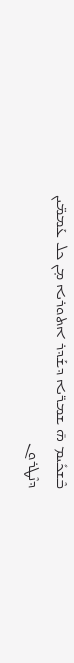ܒܶܫܟܺܝܡ ܗ̄ ܫܡܪ̈ܝܐ ܕܫܰܕܪ ܐܬܘܪܝܐ ܡ̣ܢ ܟܠ ܥܰܡܡ̈ܝܢ ܕܢܶܛܪܘܢ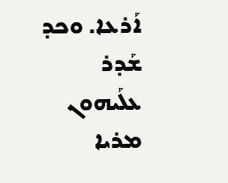ܐܰܪܥܐ. ܘܟܕ ܫܰܕܪ ܥܠܰܝܗܘܢ ܡܪܝܐ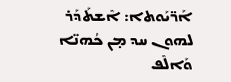ܐܰܪ̈ܝܰܘܬܐ: ܐܶܫܬܰܕܰܪ ܠܗܘܢ ܚܕ ܡ̣ܢ ܟܳܗܢ̈ܐ ܘܰܐܠܶܦ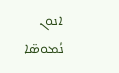ܐܢܘܢ ܢܳܡܘܣ̈ܐ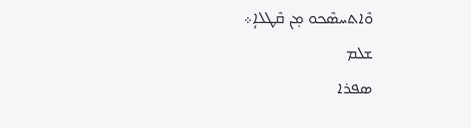ܘܶܐܬܚܣܶܟܘ ܡ̣ܢ ܩܶܛܠܐܴ܀
ܫܠܡ
ܣܦܪܐ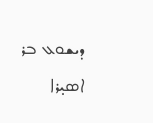ܕܝܫܘܥ ܒܪ ܐܣܝ̣ܪܐ